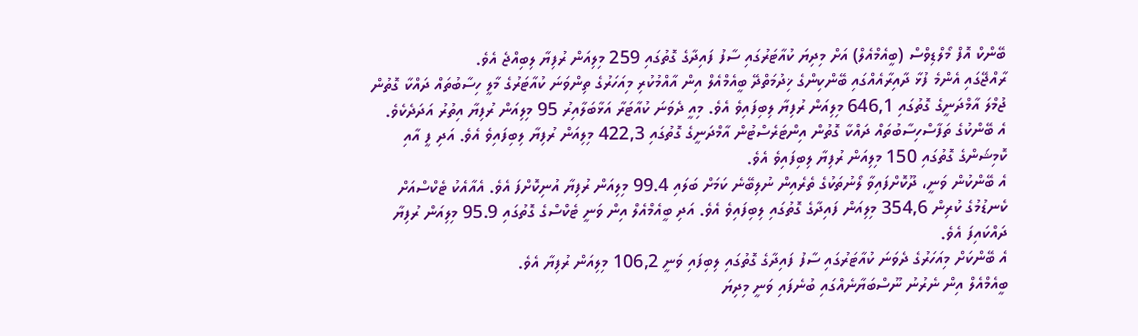ބޭންކް އޮފް މޯލްޑިވްސް (ބީއެމްއެލް) އަށް މިދިޔަ ކުއާޓަރުގައި ސާފު ފައިދާގެ ގޮތުގައި 259 މިލިއަން ރުފިޔާ ލިބިއްޖެ އެވެ.
ރާއްޖޭގައި އެންމެ ފުޅާ ދާއިރާއެއްގައި ބޭންކިންގެ ޚިދުމަތްދޭ ބީއެމްއެލް އިން އާއްމުކުރި މިއަހަރުގެ ތިންވަނަ ކުއާޓަރުގެ މާލީ ހިސާބުތައް ދައްކާ ގޮތުން ޖުމްލަ އާމްދަނީގެ ގޮތުގައި 646,1 މިލިއަން ރުފިޔާ ލިބިފައިވެ އެވެ. މިއީ ދެވަނަ ކުއާޓަރާ އަޅާބަލާއިރު 95 މިލިއަން ރުފިޔާ އިތުރު އަދަދެކެވެ.
އެ ބޭންކުގެ ތަފާސްހިސާބުތައް ދައްކާ ގޮތުން އިންޓަރެސްޓުން އާމްދަނީގެ ގޮތުގައި 422,3 މިލިއަން ރުފިޔާ ލިބިފައިވެ އެވެ. އަދި ފީ އާއި ކޮމިޝަންގެ ގޮތުގައި 150 މިލިއަން ރުފިޔާ ލިބިފައިވެ އެވެ.
އެ ބޭންކުން ވަނީ، ދޫކޮށްފައިވާ ލޯނުތަކުގެ ތެރެއިން ނުލިބޭނެ ކަމަށް ބަލައި 99.4 މިލިއަން ރުފިޔާ އުނިކޮށްފަ އެވެ. އެއާއެކު ޓެކްސްއަށް ކެނޑުމުގެ ކުރިން 354,6 މިލިއަން ފައިދާގެ ގޮތުގައި ލިބިފައިވެ އެވެ. އަދި ބީއެމްއެލް އިން ވަނީ ޓެކްސްގެ ގޮތުގައި 95.9 މިލިއަން ރުފިޔާ ދައްކައިފަ އެވެ.
އެ ބޭންކަށް މިއަހަރުގެ ދެވަނަ ކުއާޓަރުގައި ސާފު ފައިދާގެ ގޮތުގައި ލިބިފައި ވަނީ 106,2 މިލިއަން ރުފިޔާ އެވެ.
ބީއެމްއެލް އިން ނެރުނު ނޫސްބަޔާނެއްގައި ބުނެފައި ވަނީ މިދިޔަ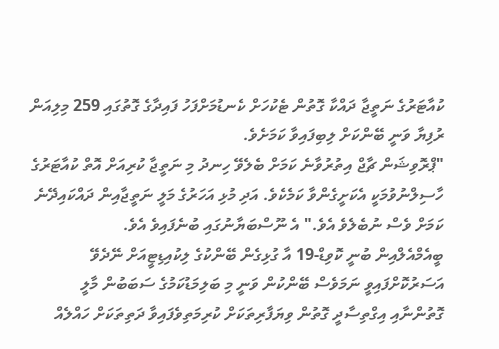ކުއާޓަރުގެ ނަތީޖާ ދައްކާ ގޮތުން ޓެކުހަށް ކެނޑުމަށްފަހު ފައިދާގެ ގޮތުގައި 259 މިލިއަން ރުފިޔާ ވަނީ ބޭންކަށް ލިބިފައިވާ ކަމަށެވެ.
"ޕްރޮވިޝަން ޗާޖް އިތުރުވާނެ ކަމަށް ބެލެވޭ ހިނދު މި ނަތީޖާ ކުރިއަށް އޮތް ކުއާޓަރުގެ ހާސިލްނުވުމަކީ އެކަށީގެންވާ ކަމެކެވެ. އަދި މުޅި އަހަރުގެ މަލީ ނަތީޖާއިން ދައްކައިދޭނެ ކަމަށް ވެސް ނުބެލެވެ އެވެ." އެ ނޫސްބަޔާނުގައި ބުނެފައިވެ އެވެ.
ބީއެމްއެލްއިން ބުނީ ކޮވިޑް-19 އާ ގުޅިގެން ބޭންކުގެ ލިކުއިޑިޓީއަށް ނޭދެވޭ އަސަރުކޮށްފައިވީ ނަމަވެސް ބޭންކުން ވަނީ މި ބަލިމަޑުކަމުގެ ސަބަބުން މާލީ ގޮތުންނާއި އިގްތިސާދީ ގޮތުން ވިޔަފާރިތަކަށް ކުރިމަތިވެފައިވާ ދަތިތަކަށް ހައްލެއް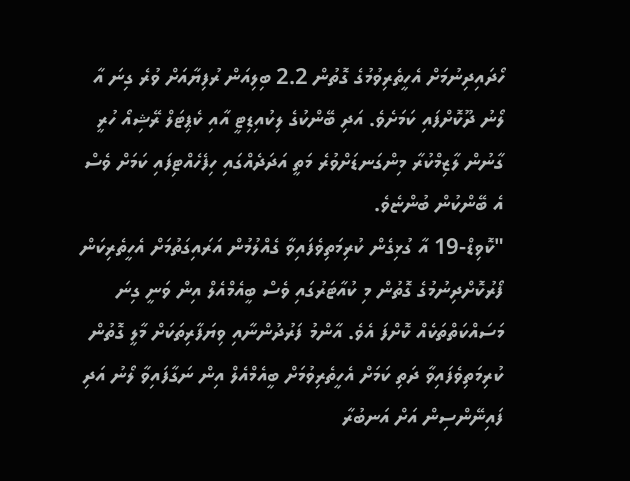ހޯދައިދިނުމަށް އެހީތެރިވުމުގެ ގޮތުން 2.2 ބިލިއަން ރުފިޔާއަށް ވުރެ ގިނަ އާ ލޯނު ދޫކޮށްފައި ކަމަށެވެ. އަދި ބޭންކުގެ ލިކުއިޑިޓީ އާއި ކެޕިޓަލް ރޭޝިއޯ ހުރީ ގާނުން ލާޒިމްކުރާ މިންގަނޑަށްވުރެ މަތީ އަދަދެއްގައި ހިފެހެއްޓިފައި ކަމަށް ވެސް އެ ބޭންކުން ބުންޏެވެ.
"ކޮވިޑް-19 އާ ގުޅިގެން ކުރިމަތިވެފައިވާ ގެއްލުމުން އަރައިގަތުމަށް އެހީތެރިކަން ފޯރުކޮށްދިނުމުގެ ގޮތުން މި ކުއާޓަރުގައި ވެސް ބީއެމްއެލް އިން ވަނީ ގިނަ މަސައްކަތްތަކެއް ކޮށްފަ އެވެ. އާންމު ފަރުދުންނާއި ވިޔަފާރިތަކަށް މާލީ ގޮތުން ކުރިމަތިވެފައިވާ ދަތި ކަމަށް އެހީތެރިވުމަށް ބީއެމްއެލް އިން ނަގާފައިވާ ލޯނު އަދި ފައިނޭންސިން އަށް އަނބުރާ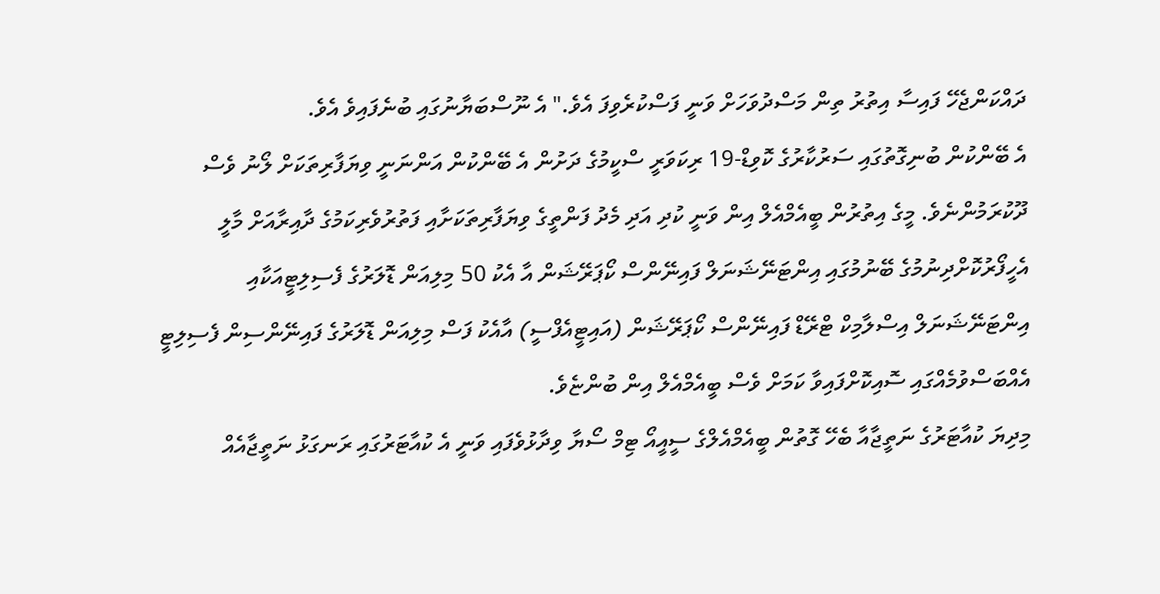ދައްކަންޖެހޭ ފައިސާ އިތުރު ތިން މަސްދުވަހަށް ވަނީ ފަސްކުރެވިފަ އެވެ." އެ ނޫސްބަޔާނުގައި ބުނެފައިވެ އެވެ.
އެ ބޭންކުން ބުނިގޮތުގައި ސަރުކާރުގެ ކޮވިޑް-19 ރިކަވަރީ ސްކީމުގެ ދަށުން އެ ބޭންކުން އަންނަނީ ވިޔަފާރިތަކަށް ލޯނު ވެސް ދޫކުރަމުންނެވެ. މީގެ އިތުރުން ބީއެމްއެލް އިން ވަނީ ކުދި އަދި މެދު ފަންތީގެ ވިޔަފާރިތަކަށާއި ފަތުރުވެރިކަމުގެ ދާއިރާއަށް މާލީ އެހީފޯރުކޮށްދިނުމުގެ ބޭނުމުގައި އިންޓަނޭޝަނަލް ފައިނޭންސް ކޯޕަރޭޝަން އާ އެކު 50 މިލިއަން ޑޮލަރުގެ ފެސިލިޓީއަކާއި އިންޓަނޭޝަނަލް އިސްލާމިކް ޓްރޭޑް ފައިނޭންސް ކޯޕަރޭޝަން (އައިޓީއެފްސީ) އާއެކު ފަސް މިލިއަން ޑޮލަރުގެ ފައިނޭންސިން ފެސިލިޓީ އެއްބަސްވުމެއްގައި ސޮއިކޮށްފައިވާ ކަމަށް ވެސް ބީއެމްއެލް އިން ބުންޏެވެ.
މިދިޔަ ކުއާޓަރުގެ ނަތީޖާއާ ބެހޭ ގޮތުން ބީއެމްއެލްގެ ސީއީއޯ ޓިމް ސޯޔާ ވިދާޅުވެފައި ވަނީ އެ ކުއާޓަރުގައި ރަނގަޅު ނަތީޖާއެއް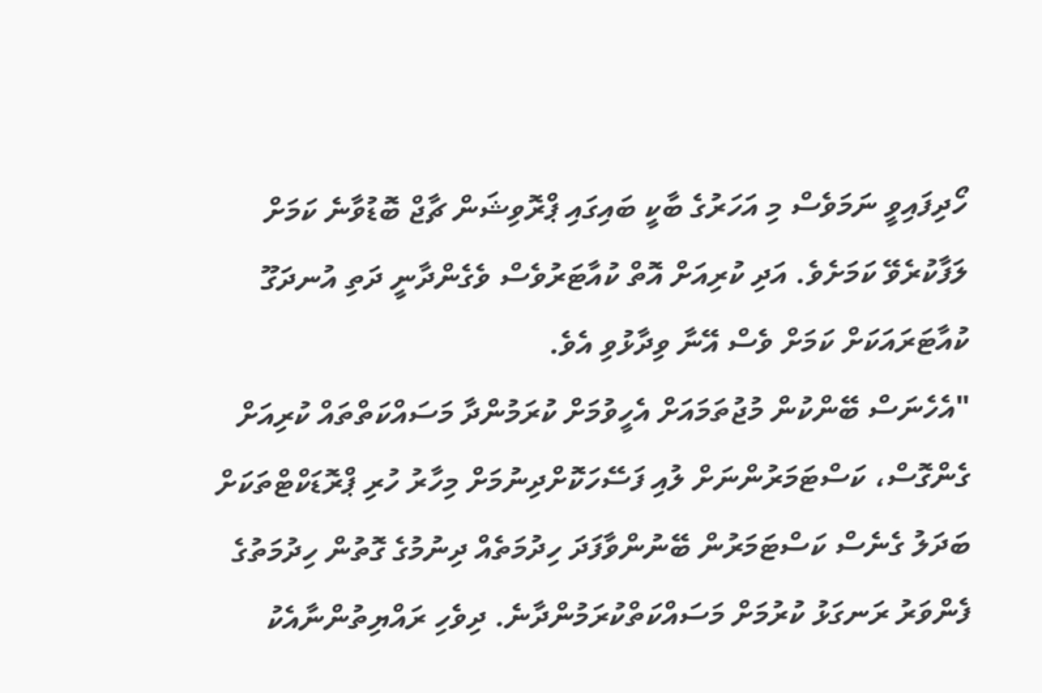ހޯދިފައިވީ ނަމަވެސް މި އަހަރުގެ ބާކީ ބައިގައި ޕްރޮވިޝަން ޗާޖް ބޮޑުވާނެ ކަމަށް ލަފާކުރެވޭ ކަމަށެވެ. އަދި ކުރިއަށް އޮތް ކުއާޓަރުވެސް ވެގެންދާނީ ދަތި އުނދަގޫ ކުއާޓަރައަކަށް ކަމަށް ވެސް އޭނާ ވިދާޅުވި އެވެ.
"އެހެނަސް ބޭންކުން މުޖުތަމައަށް އެހީވުމަށް ކުރަމުންދާ މަސައްކަތްތައް ކުރިއަށް ގެންގޮސް، ކަސްޓަމަރުންނަށް ލުއި ފަސޭހަކޮށްދިނުމަށް މިހާރު ހުރި ޕްރޮޑަކްޓްތަކަށް ބަދަލު ގެނެސް ކަސްޓަމަރުން ބޭނުންވާފަދަ ހިދުމަތެއް ދިނުމުގެ ގޮތުން ހިދުމަތުގެ ފެންވަރު ރަނގަޅު ކުރުމަށް މަސައްކަތްކުރަމުންދާނެ. ދިވެހި ރައްޔިތުންނާއެކު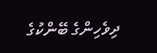ދިވެހިންގެ ބޭންކުގެ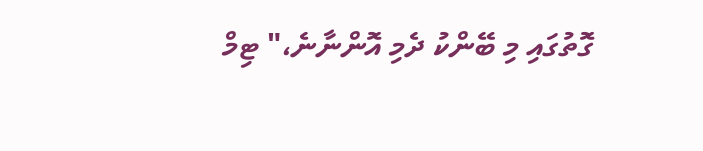ގޮތުގައި މި ބޭންކު ދެމި އޮންނާނެ،" ޓިމް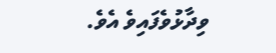ވިދާޅުވެފައިވެ އެވެ.